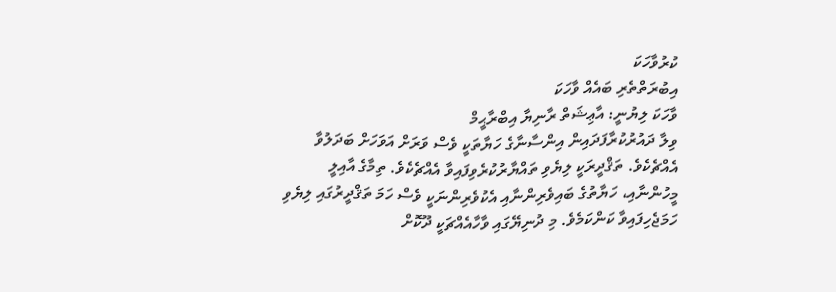ކުރުވާހަކަ
އިބުރަތްތެރި ބައެއް ވާހަކަ
ވާހަކަ ލިޔުނީ: އާޢިޝަތް ރާނިޔާ އިބްރާޙީމް
ވިލާ ދައުރުކުރާފަދައިން އިންސާނާގެ ހަޔާތަކީ ވެސް ވަރަށް އަވަހަށް ބަދަލުވާ އެއްޗެކެވެ. ތަޤްދީރަކީ ލިޔެވި ތައްޔާރުކުރެވިފައިވާ އެއްޗެކެވެ. ތިމާގެ އާއިލީ މީހުންނާއި، ހަޔާތުގެ ބައިވެރިންނާއި އެކުވެރިންނަކީ ވެސް ހަމަ ތަޤްދީރުގައި ލިޔެވި ހަމަޖެހިފައިވާ ކަންކަމެވެ. މި ދުނިޔޭގައި ވާހާއެއްޗަކީ ދޫކޮށް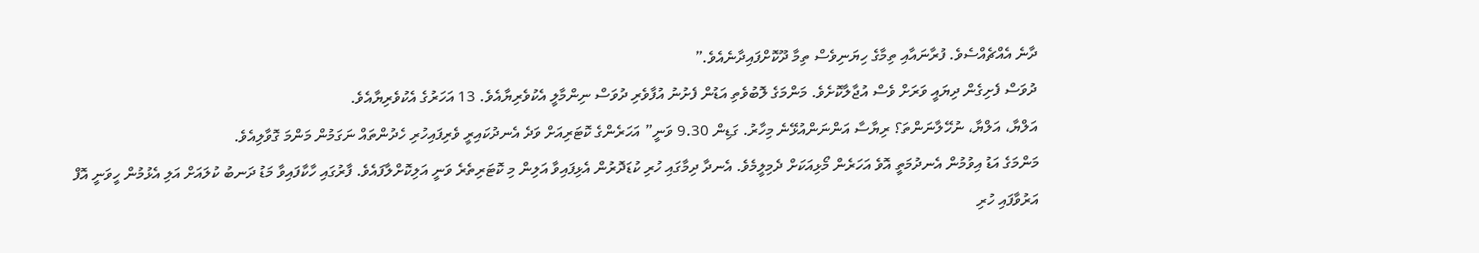ދާނެ އެއްޗެއްސެވެ. ފުރާނައާއި ތިމާގެ ހިޔަނިވެސް ތިމާ ދޫކޮށްފައިދާނެއެވެ.”
ދުވަސް ފެށިގެން ދިޔައީ ވަރަށް ވެސް އުޖާލާކޮށެވެ. މަންމަގެ ލޮބުވެތި އަޑުން ފެށުނު އުފާވެރި ދުވަސް ނިންމާލީ އެކުވެރިޔާއެވެ. 13 އަހަރުގެ އެކުވެރިޔާއެވެ.
އަލްޔާ، އަލްޔާ، ނުހޭލާނަންތަ؟ ރިޔާސާ އަންނަންއުޅޭނެ މިހާރު. ގަޑިން 9.30 ވަނީ” އަހަރެންގެ ކޮޓަރިއަށް ވަދެ އެނދުކައިރީ ވެރިފައިހުރި ހެދުންތައް ނަގަމުން މަންމަ ގޮވާލިއެވެ.
މަންމަގެ އަޑު އިވުމުން އެނދުމަތީ އޮވެ އަހަރެން މޯޅިއަކަށް ދެމިލީމެވެ. އެނދާ ދިމާގައި ހުރި ކުޑަދޮރުން އެޅިފައިވާ އަލިން މި ކޮޓަރިތެރެ ވަނީ އަލިކޮށްލާފައެވެ. ފާރުގައި ހާކާފައިވާ މަޑު ދަނބު ކުލައަށް އަލި އެޅުމުން ހީވަނީ އޮފް އަރުވާފައި ހުރި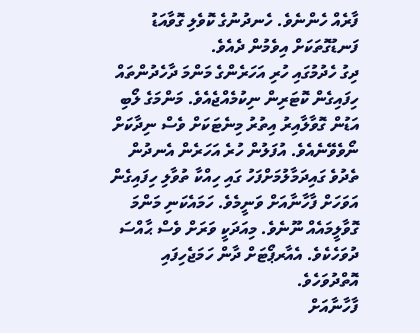ފާރެއް ހެންނެވެ. ހެނދުނުގެ ކޮވެލި ގޮވާއަޑު ފަނޑުގޮތަކަށް އިވެމުން ދެއެވެ.
ދިގު ހެދުމުގައި ހުރި އަހަރެންގެ މަންމަ ދާހެދުންތައް ހިފައިގެން ކޮޓަރިން ނިކުމެއްޖެއެވެ. މަންމަގެ ލޯބި އަޑުން ގޮވާލާއިރު އިތުރު މިނެޓަކަށް ވެސް ނިދާކަށް ނޯވެވޭނެއެވެ. އުފަލުން ހުރެ އަހަރެން އެނދުން ތެދުވެ ގައިދަމާލުމަށްފަހު ގައި ހިއްކާ ތުވާލި ހިފައިގެން އަވަހަށް ފާހާނާއަށް ވަނީމެވެ. ހަމައެކަނި މަންމަ ގޮވާލީމައެއް ނޫނެވެ. މިއަދަކީ ވަރަށް ވެސް ޙާއްސަ ދުވަހެކެވެ. އެއާރޕޯޓަށް ދާން ހަމަޖެހިފައި އޮތްދުވަހެވެ.
ފާހާނާއަށް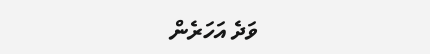ވަދެ އަހަރެން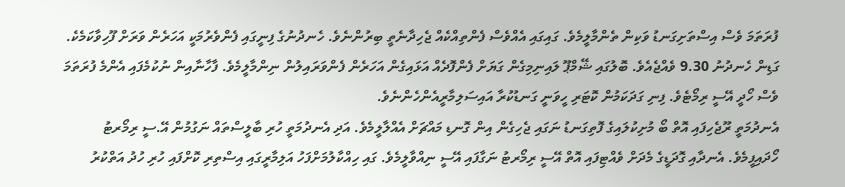ފުރަތަމަ ވެސް އިސްތަށިގަނޑު ވަކިން ތެންމާލީމެވެ. ގައިގައި އެއްވެސް ފެންތިއްކެއް ޖެހިދާނެތީ ބިރުންނެވެ. ހެނދުނުގެ ފިނީގައި ފެންވެރުމަކީ އަހަރެން ވަރަށް ފޫހިވާކަމެކެ. ގަޑިން ހެނދުނު 9.30 ވެއްޖެއެވެ. ބޮލުގައި ޝޭމްޕޫ ލައިނިމިގެން ގަޔަށް ފެންފޮދެއް އަޅައިގެން އަހަރެން ފެންވަރައިލުން ނިންމާލީމެވެ. ފާހާނާއިން ނުކުމެފައި އެންމެ ފުރަތަމަ ވެސް ހޯދީ އޭސީ ރިމޯޓެވެ. ފިނި ގަދަކަމުން ކޮޓަރި ހީވަނީ ގަނޑުކުރާ އައިސަލިމާރީއެންހެންނެވެ.
އެނދުމަތީ ރޫޖެހިފައި އޮތް ބޯ މުށިކުލައިގެ ފޮތިގަނޑު ނަގައި ޖެހިގެން އިން ގޮނޑި މައްޗަށް އެއްލާލީމެވެ. އަދި އެނދުމަތީ ހުރި ބާލީސްތައް ނަގުމުން އޭ.ސީ ރިމޯރޓު ހޯދައިފީމެވެ. އެނދާއި ގޮދަޑީގެ މެދަށް ވެއްޓިފައި އޮތް އޭސީ ރިމޯރޓު ނަގާފައި އޭސީ ނިއްވާލީމެވެ. ގައި ހިއްކާލުމަށްފަހު އަލިމާރީގައި އިސްތިރި ކޮށްފައި ހުރި ހުދު އަތްކުރު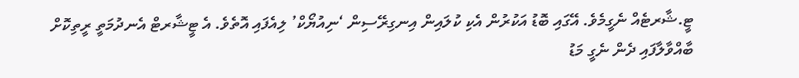ޓީ.ޝާރޓެއް ނެގީމެވެ. އޭގައި ބޮޑު އަކުރުން އެކި ކުލައިން އިނގިރޭސިން ‘ނިއުޔޯކް’ ލިއެފައި އޮތެވެ. އެ ޓީޝާރޓް އެނދުމަތީ ރީތިކޮށް ބާއްވާލާފައި ދެން ނެގީ މަޑު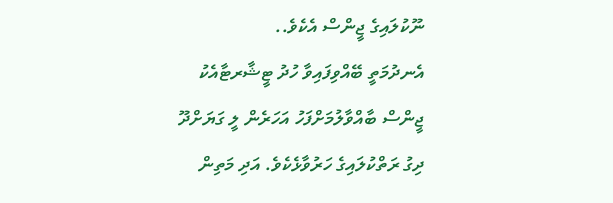ނޫކުލައިގެ ޖީންސް އެކެވެ..
އެނދުމަތީ ބޭއްވިފައިވާ ހުދު ޓީޝާރޓާއެކު ޖީންސް ބާއްވާލުމަށްފަހު އަހަރެން ލީ ގަޔަށްދޫ ދިގު ރަތްކުލައިގެ ހަރުވާޅެކެވެ. އަދި މަތިން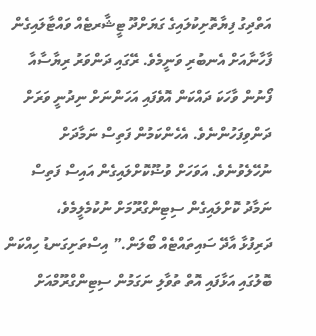އަތްދިގު ފިޔާތޮށިކުލައިގެ ގަޔަށްދޫ ޓީޝާރޓެއް ވައްޓާލައިގެން ފާހާނާއަށް އެނބުރި ވަނީމެވެ. ރޭގައި ދަންވަރު ރިޔާސާއާ ފޯނުން ވާހަކަ ދައްކަން އޮވެފައި އަހަންނަށް ނިދުނީ ވަރަށް ދަންވިފަހުންނެވެ. އެހެންކަމުން ފަތިސް ނަމާދަށް ނުހޭލެވުނެވެ. އަވަހަށް ވުޟޫކޮށްލައިގެން އައިސް ފަތިސް ނަމާދު ކޮށްލައިގެން ސިޓިންގްރޫމަށް ނުކުމެލީމެވެ،
ދަރިފުޅާ އާދޭ ސައިތައްޓެއް ބޯލަން.” އިސްތަށިގަނޑު ހިއްކަން ބޮލުގައި އަޅާފައި އޮތް ތުވާލި ނަގަމުން ސިޓިންގްރޫމްއަށް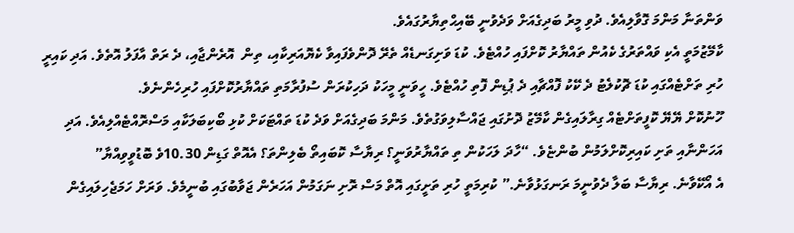ވަންތަނާ މަންމަ ގޮވާލިއެވެ. ދުވި މީރު ބަދިގެއަށް ވަދެވުނީ ބޭއިޙްތިޔާރުގައެވެ.
ކާމޭޒުމަތީ އެކި ވައްތަރުގެ ކެއުން ތައްޔާރު ކޮށްފައި ހުއްޓެވެ. ކުޑަ ވަށިގަނޑެއް ތެރޭ ދޮންވެފައިވާ ކެޔޮއަރިކާއި، ތިން  އޮރެންޖާއި، ދެ ރަތް އާފަލު އޮތެވެ. އަދި ކައިރީ ހުރި ތަށްޓެއްގައި ކުޑަ ޗޮކުލެޓު ދެ ކޭކު ފޮއްޗާއި ދެ ޕުޑިން ފޮތި ހުއްޓެވެ. ހީވަނީ މީހަކު ދަހިކުރަން ސުފުރާމަތި ތައްޔާރުކޮށްފައި ހުރިހެންނެވެ.
ހޫނުކޮށް ޔޭޔޭ ކޮފީތަށްޓެއް ގިރާލައިގެން ކާމޭޒު ދޮށުގައި ޖައްސާލިވަގުތެވެ. މަންމަ ބަދިގެއަށް ވަދެ ކުޑަ ތައްޓަކަށް ކުޅި ބޯކިބަލަކާއި މަސްރޮއްޓެއްލިއެވެ. އަދި އަހަންނާއި ތަށި ކައިރިކޮށްލަމުން ބުންޏެވެ. “ހާދަ ލަހަކުން ތި ތައްޔާރުވަނީ؟ ރިޔާސާ ކޮބައިތޯ ބެލިންތަ؟ އެއޮތް ގަޑިން 10.30ވެ ބޮޑުވީވިއްޔާ”
އެ އޯކޭވާނެ. ރިޔާސާ ބަލާ ދެވުނީމަ ރަނގަޅުވާނެ.” ކުރިމަތީ ހުރި ތަށީގައި އޮތް މަސް ރޮށި ނަގަމުން އަހަރެން ޖަވާބުގައި ބުނީމެވެ. ވަރަށް ހަމަޖެހިލައިގެން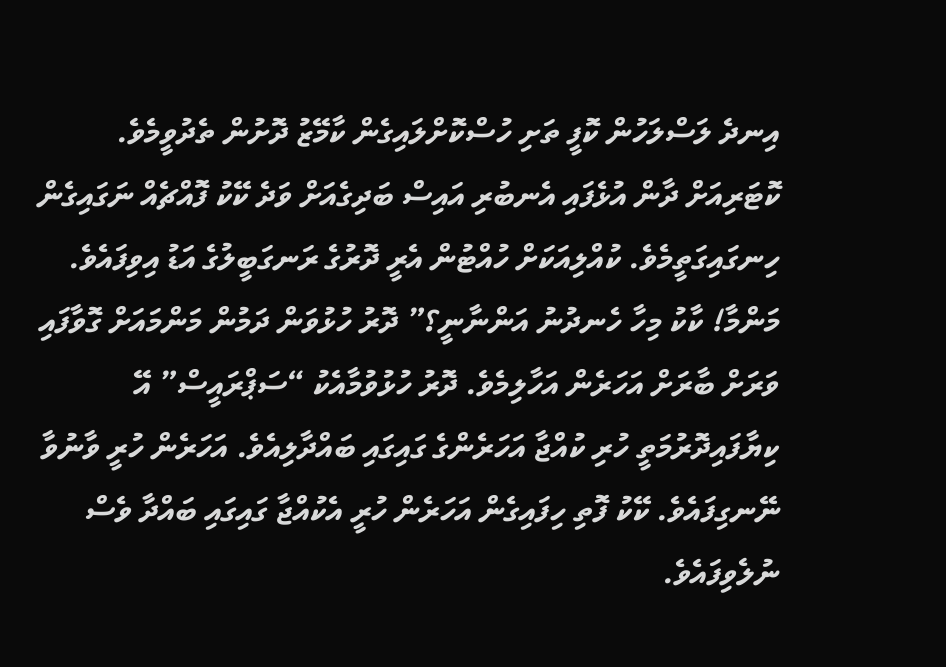އިނދެ ލަސްލަހުން ކޮފީ ތަށި ހުސްކޮށްލައިގެން ކާމޭޒު ދޮށުން ތެދުވީމެވެ. ކޮޓަރިއަށް ދާން އުޅެފައި އެނބުރި އައިސް ބަދިގެއަށް ވަދެ ކޭކު ފޮއްޗެއް ނަގައިގެން ހިނގައިގަތީމެވެ. ކުއްލިއަކަށް ހުއްޓުން އެރީ ދޮރުގެ ރަނގަބީލުގެ އަޑު އިވިފައެވެ.
މަންމާ! ކާކު މިހާ ހެނދުނު އަންނާނީ؟” ދޮރު ހުޅުވަން ދަމުން މަންމައަށް ގޮވާފައި ވަރަށް ބާރަށް އަހަރެން އަހާލިމެވެ. ދޮރު ހުޅުވުމާއެކު “ސަޕްރައީސް” އޭ ކިޔާފައިދޮރުމަތީ ހުރި ކުއްޖާ އަހަރެންގެ ގައިގައި ބައްދާލިއެވެ. އަހަރެން ހުރީ ވާނުވާ ނޭނގިފައެވެ. ކޭކު ފޮތި ހިފައިގެން އަހަރެން ހުރީ އެކުއްޖާ ގައިގައި ބައްދާ ވެސް ނުލެވިފައެވެ.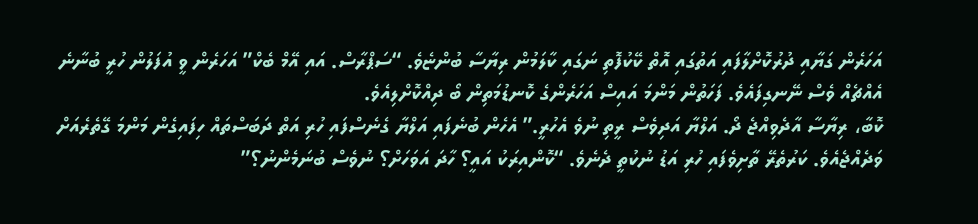އަހަރެން ގަޔާއި ދުރުކޮށްލާފައި އަތުގައި އޮތް ކޭކުފޮތި ނަގައި ކާލަމުން ރިޔާސާ ބުންޏެވެ. “ސަޕްރާސް. އައި އޭމް ބެކް” އަހަރެން ވީ އުފަލުން ހުރީ ބުނާނެ އެއްޗެއް ވެސް ނޭނގިފައެވެ. ފަހަތުން މަންމަ އައިސް އަހަރެންގެ ކޮނޑުމަތިން ބޯ ދިއްކޮށްލިއެވެ.
ކޮބާ، ރިޔާސާ އާދެވިއްޖެ ދޯ. އަލްޔާ އަދިވެސް ރީތި ނުވެ އެހުރީ.” އެހެން ބުނެފައި އަލްޔާ ގެނެސްފައި ހުރި އަތް ދަބަސްތައް ހިފައިގެން މަންމަ ގޭތެރެއަށް ވަދެއްޖެއެވެ. ކަރުތެރޭ ތާށިވެފައި ހުރި އަޑު ނުކުތީ ދެނެވެ. “ކޮންއިރަކު އައީ؟ ހާދަ އަވަހަށް؟ ނުވެސް ބުނަމެންނު؟”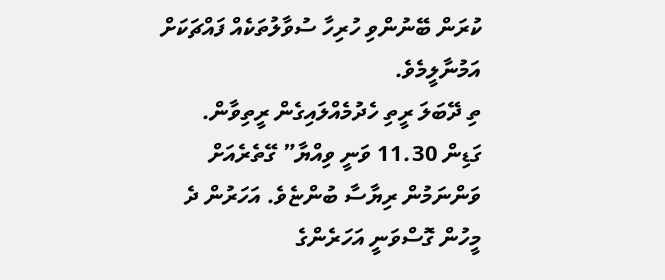ކުރަން ބޭނުންވި ހުރިހާ ސުވާލުތަކެއް ފައްޗަކަށް އަމުނާލީމެވެ.
ތި ދޭބަލަ ރީތި ހެދުމެއްލައިގެން ރީތިވާން. ގަޑިން 11.30 ވަނީ ވިއްޔާ” ގޭތެރެއަށް ވަންނަމުން ރިޔާސާ ބުންޏެވެ. އަހަރުން ދެ މީހުން ގޮސްވަނީ އަހަރެންގެ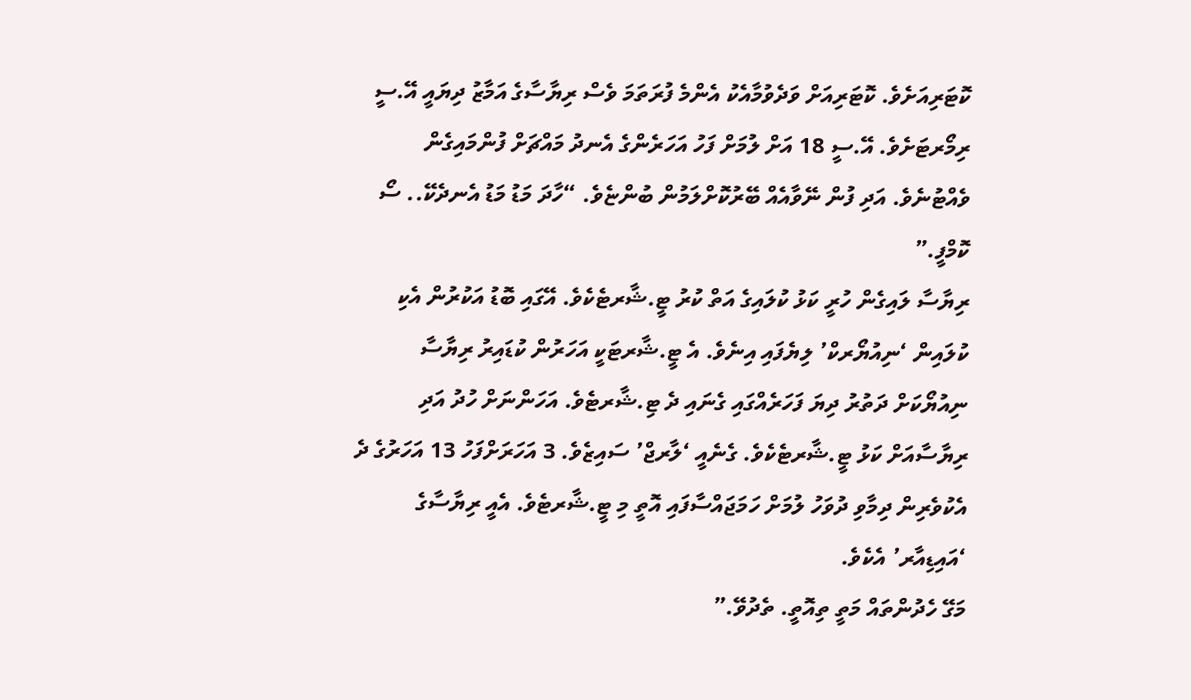ކޮޓަރިއަށެވެ. ކޮޓަރިއަށް ވަދެވުމާއެކު އެންމެ ފުރަތަމަ ވެސް ރިޔާސާގެ އަމާޒު ދިޔައީ އޭ.ސީ ރިމޯރޓަށެވެ. އޭ.ސީ 18 އަށް ލުމަށް ފަހު އަހަރެންގެ އެނދު މައްޗަށް ފުންމައިގެން ވެއްޓުނެވެ. އަދި ފުން ނޭވާއެއް ބޭރުކޮށްލަމުން ބުންޏެވެ. “ހާދަ މަޑު މަޑު އެނދެކޭ.. ސޯ ކޮމްފީ.”
ރިޔާސާ ލައިގެން ހުރީ ކަޅު ކުލައިގެ އަތް ކުރު ޓީ.ޝާރޓެކެވެ. އޭގައި ބޮޑު އަކުރުން އެކި ކުލައިން ‘ނިއުޔޯރކް’ ލިޔެފައި އިނެވެ. އެ ޓީ.ޝާރޓަކީ އަހަރުން ކުޑައިރު ރިޔާސާ ނިއުޔޯކަށް ދަތުރު ދިޔަ ފަހަރެއްގައި ގެނައި ދެ ޓި.ޝާރޓެވެ. އަހަންނަށް ހުދު އަދި ރިޔާސާއަށް ކަޅު ޓީ.ޝާރޓެކެވެ. ގެނެއީ ‘ލާރޖް’ ސައިޒެވެ. 3 އަހަރަށްފަހު 13 އަހަރުގެ ދެ އެކުވެރިން ދިމާވި ދުވަހު ލުމަށް ހަމަޖައްސާފައި އޮތީ މި ޓީ.ޝާރޓެވެ. އެއީ ރިޔާސާގެ ‘އައިޑިއާރ’ އެކެވެ.
މަގޭ ހެދުންތައް މަތީ ތިއޮތީ. ތެދުވޭ.”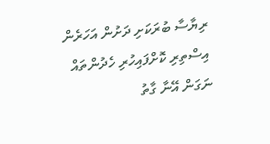ރިޔާސާ ބުރަކަށި ދަށުން އަހަރެން އިސްތިރި ކޮށްފައިހުރި ހެދުންތައް ނަގަން އޭނާ ގާތު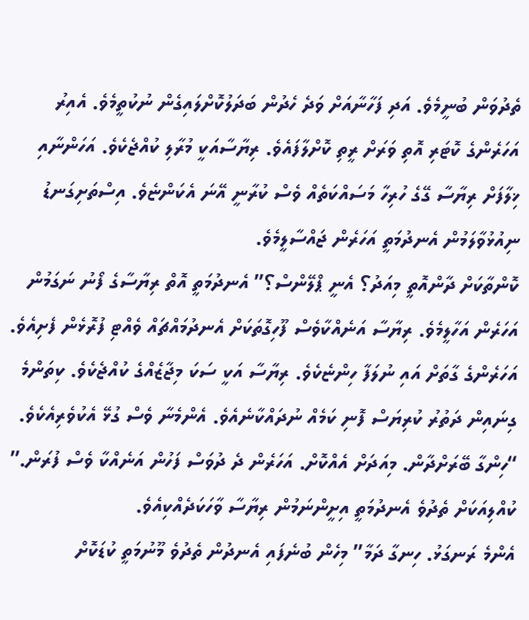ތެދުވަން ބުނީމެވެ. އަދި ފަހާނާއަށް ވަދެ ހެދުން ބަދަލުކޮށްލައިގެން ނުކުތީމެވެ. އެއިރު އަހަރެންގެ ކޮޓަރި އޮތި ވަރަށް ރީތި ކޮށްލާފައެވެ. ރިޔާސާއަކީ މުރާލި ކުއްޖެކެވެ. އަހަންނާއި ޚިލާފަށް ރިޔާސާ ގޭގެ ހުރިހާ މަސައްކަތެއް ވެސް ކުރާނީ އޭނަ އެކަންޏެވެ. އިސްތަށިގަނޑު ނިއުޅުވާލަމުން އެނދުމަތީ އަހަރެން ޖައްސާލީމެވެ.
ކޮންތާކަށް ދާންއޮތީ މިއަދު؟ އެނީ ޕްލޭންސް؟” އެނދުމަތީ އޮތް ރިޔާސާގެ ފޯނު ނަގަމުން އަހަރެން އަހާލީމެވެ. ރިޔާސާ އަނެއްކާވެސް ފޫހިގޮތަކަށް އެނދުމައްޗައް ވެއްޓި ފުރޮޅެން ފެށިއެވެ. އަހަރެންގެ ގާތަށް އައި ނުލަފާ ހިންޏެކެވެ. ރިޔާސާ އަކީ ސަކަ މިޖާޒެއްގެ ކުއްޖެކެވެ. ކިތަންމެ ގިނައިން ދަތުރު ކުރިޔަސް ފޮނި ކަމެއް ނުދައްކާނެއެވެ. އެންމެނާ ވެސް ގުޅޭ އެކުވެރިއެކެވެ. “ހިންގާ ބޭރަށްދާން. މިއަދަށް އެއްކޮށް. އަހަރެން ދެ ދުވަސް ފަހުން އަނެއްކާ ވެސް ފުރަން.” ކުއްލިއަކަށް ތެދުވެ އެނދުމަތީ އިށީންނަމުން ރިޔާސާ ވާހަކަދެއްކިއެވެ.
އެންމެ ރަނގަޅު. ހިނގާ ދަމާ” މިހެން ބުނެފައި އެނދުން ތެދުވެ މޫނުމަތީ ކުޑަކޮށް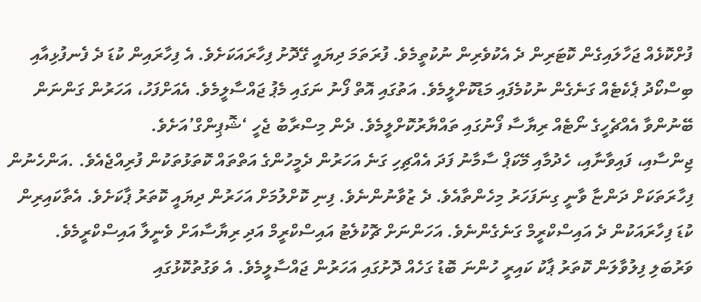ފުށްކޮޅެއް ޖަހާލައިގެން ކޮޓަރިން ދެ އެކުވެރިން ނުކުތީމެވެ. ފުރަތަމަ ދިޔައީ ގޭދޮށު ފިހާރައަކަށެވެ. އެ ފިހާރައިން ކުޑަ ދެ ފެނފުޅިއާއި ބިސްކޯދު ޕެކެޓެއް ގަނެގެން ނުކުމެފައި މަޑުކޮށްލީމެވެ. އަތުގައި އޮތް ފޯނު ނަގައި މެޕު ޖައްސާލީމެވެ. އެއަށްފަހު، އަހަރުން ގަންނަން ބޭނުންވާ އެއްޗެހީގެ ނޯޓެއް ރިޔާސާ ފޯނުގައި ތައްޔާރުކޮށްލީމެވެ. ދެން މިސްރާބު ޖެހީ ‘ޝޮޕިންގް’އަށެވެ.
ޖިންސާއި، ފައިވާނާއި، ހެދުމާއި މޭކަޕް ސާމާނު ފަދަ އެއްޗިހި ގަނެ އަހަރުން ދެމީހުންގެ އަތްތައް ކޮތަޅުތަކުން ފުރިއްޖެއެވެ. .އަންހެނުން ފިހާރަތަކަށް ދަންޏާ ވާނީ ގިނަފަހަރު މިހެންތާއެވެ. ދެ ޒުވާނުންނެވެ. ފިނި ކޮށްލުމަށް އަހަރުން ދިޔައީ ކޮތަރު ޕާކަށެވެ. އެތާކައިރިން ކުޑަ ފިހާރައަކުން ދެ އައިސްކްރީމް ގަނެގެންނެވެ. އަހަންނަށް ޗޮކުލެޓު އައިސްކްރީމް އަދި ރިޔާސާއަށް ވެނީލާ އައިސްކްރީމެވެ.
ވަރުބަލި ފިލުވާލަން ކޮތަރު ޕާކު ކައިރީ ހުންނަ ބޮޑު ގަހެއް ދޮށުގައި އަހަރުން ޖައްސާލީމެވެ. އެ ވަގުތުކޮޅުގައި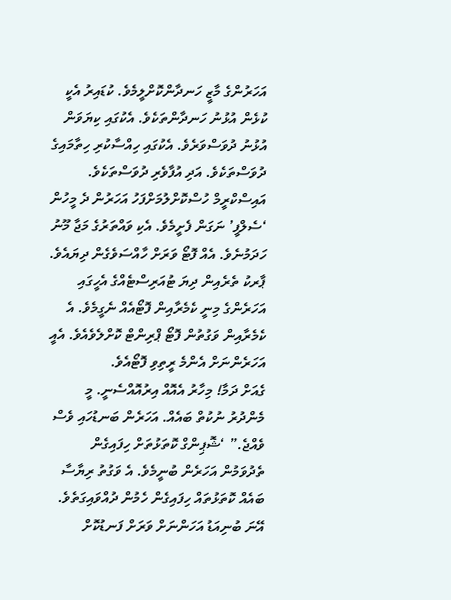އަހަރުންގެ މާޒީ ހަނދާންކޮށްލީމެވެ. ކުޑައިރު އެކީ ކުޅެން އުޅުނު ހަނދާންތަކެވެ. އެކުގައި ކިޔަވަން އުޅުނު ދުވަސްވަރެވެ. އެކުގައި ހިއްސާކުރި ހިތާމައިގެ ދުވަސްތަކެވެ. އަދި އުފާވެރި ދުވަސްތަކެވެ. އައިސްކްރީމް ހުސްކޮށްލުމަށްފަހު އަހަރުން ދެ މީހުން ‘ސެލްފީ’ ނަގަން ފެށީމެވެ. އެކި ވައްތަރުގެ މަޖާ މޫނު ހަދަމުނެވެ. އެއް ފޮޓޯ ވަރަށް ހާއްސަވެގެން ދިޔައެވެ. ޕާރކު ތެރެއިން ދިޔަ ޓުއަރިސްޓެއްގެ އެހީގައި އަހަރެންގެ މިނީ ކެމެރާއިން ފޮޓޯއެއް ނެގީމެވެ. އެ ކެމެރާއިން ވަގުތުން ފޮޓޯ ޕްރިންޓް ކޮށްލެވެއެވެ. އެއީ އަހަރެންނަށް އެންމެ ރީތިވި ފޮޓޯއެވެ.
ގެއަށް ދަމާ! މިހާރު އެއޮއް އިރުއޮއްސެނީ. މީ މެންދުރު ނުކުތް ބައެއް. އަހަރެން ބަނޑުހައި ވެސް ވެއްޖެ.” ‘ޝޮޕިންގް ކޮތަޅުތަށް ހިފައިގެން ތެދުވަމުން އަހަރެން ބުނީމެވެ. އެ ވަގުތު ރިޔާސާ ބައެއް ކޮތަޅުތައް ހިފައިގެން ހެމުން ދުއްވައިގަތެވެ. އޭނަ ބުނިއަޑު އަހަންނަށް ވަރަށް ފަނޑުކޮށް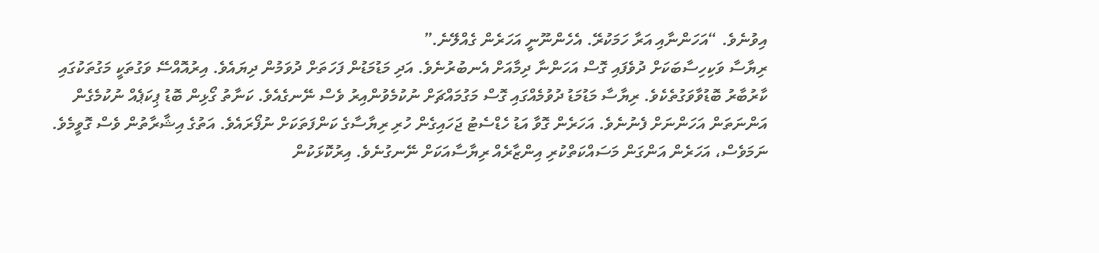އިވުނެވެ. “އަހަންނާއި އަރާ ހަމަކުރޭ. އެހެންނޫނީ އަހަރެން ގެއްލޭނެ.”
ރިޔާސާ ވަކިހިސާބަކަށް ދުވެފައި ގޮސް އަހަންނާ ދިމާއަށް އެނބުރުނެވެ. އަދި މަޑުމަޑުން ފަހަތަށް ދުވަމުން ދިޔައެވެ. އިރުއޮއްސޭ ވަގުތަކީ މަގުތަކުގައި ކާރުބާރު ބޮޑުވާވަގުތެކެވެ. ރިޔާސާ މަޑުމަޑު ދުވުމެއްގައި ގޮސް މަގުމައްޗަށް ނުކުމެވުންއިރު ވެސް ނޭނގެއެވެ. ކަނާތު ގޯޅިން ބޮޑު ޕިކަޕެއް ނުކުމެގެން އަންނަތަން އަހަންނަށް ފެނުނެވެ. އަހަރެން ގޮވާ އަޑު ހެޑްސެޓު ޖަހައިގެން ހުރި ރިޔާސާގެ ކަންފަތަކަށް ނުފޯރައެވެ. އަތުގެ އިޝާރާތުން ވެސް ގޮވީމެވެ. ނަމަވެސް، އަހަރެން އަންގަން މަސައްކަތްކުރި އިންޒާރެއް ރިޔާސާއަކަށް ނޭނގުނެވެ. އިރުކޮޅަކުން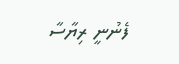ފެނުނީ ރިޔާސާ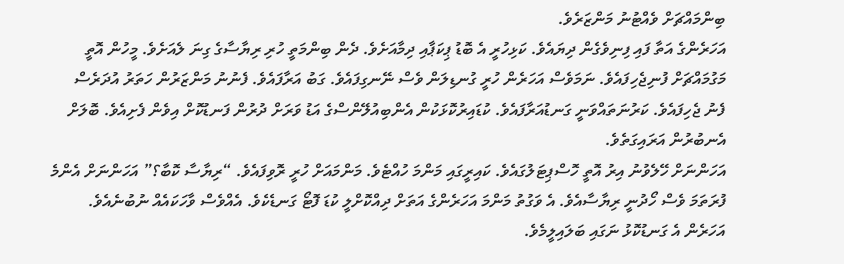ބިންމައްޗަށް ވެއްޓުނު މަންޒަރެވެ.
އަހަރެންގެ އަތާ ފައި ފިނިވެގެން ދިޔައެވެ. ކަޅިހުރީ އެ ބޮޑު ޕިކަޕާއި ދިމާއަށެވެ. ދެން ބިންމަތީ ހުރި ރިޔާސާގެ ގިނަ ލެއަށެވެ. މީހުން އޮތީ މަގުމައްޗަށް ފުނިޖެހިފައެވެ. ނަމަވެސް އަހަރެން ހުރީ ގުނޑިލަން ވެސް ނޭނގިފައެވެ. ގަބު އަރާފައެވެ. ފެނުނު މަންޒަރުން ހަތަރު އުދަރެސް ފެނު ޖެހިފައެވެ. ކަރުނަތައްވަނީ ގަނޑުއަރާފައެވެ. ކުޑައިރުކޮޅަކުން އެންބިއުލޭންސްގެ އަޑު ވަރަށް ދުރުން ފަނޑުކޮށް އިވެން ފެށިއެވެ. ބޮލަށް އެނބުރުން އަރައިގަތެވެ.
އަހަންނަށް ހޭލެވުނު އިރު އޮތީ ހޮސްޕިޓަލުގައެވެ. ކައިރީގައި މަންމަ ހުއްޓެވެ. މަންމައަށް ހުރީ ރޮވިފައެވެ. “ރިޔާސާ ކޮބާ؟” އަހަންނަށް އެންމެ ފުރަތަމަ ވެސް ހޯދުނީ ރިޔާސާއެވެ. އެ ވަގުތު މަންމަ އަހަރެންގެ އަތަށް ދިއްކޮށްލީ ކުޑަ ފޮޓޯ ގަނޑެކެވެ. އެއްވެސް ވާހަކައެއް ނުބުނެއެވެ. އަހަރެން އެ ގަނޑުކޮޅު ނަގައި ބަލައިލީމެވެ.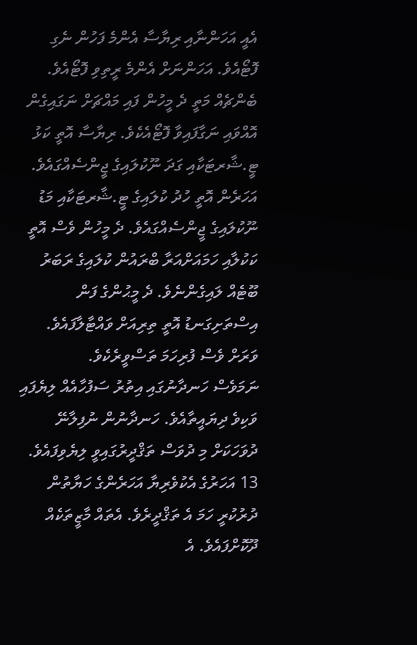އެއީ އަހަންނާއި ރިޔާސާ އެންމެ ފަހުން ނެގި ފޮޓޯއެވެ. އަހަންނަށް އެންމެ ރީތިވި ފޮޓޯއެވެ. ބެންޗެއް މަތީ ދެ މީހުން ފައި މައްޗަށް ނަގައިގެން އޮއްވައި ނަގާފައިވާ ފޮޓޯއެކެވެ. ރިޔާސާ އޮތީ ކަޅު ޓީ.ޝާރޓަކާއި ގަދަ ނޫކުލައިގެ ޖީންސެއްގައެވެ. އަހަރެން އޮތީ ހުދު ކުލައިގެ ޓީ.ޝާރޓަކާއި މަޑު ނޫކުލައިގެ ޖީންސެއްގައެވެ. ދެ މީހުން ވެސް އޮތީ ކަކުލާއި ހަމައަށްއަރާ ބްރައުން ކުލައިގެ ރަބަރު ބޫޓެއް ލައިގެންނެވެ. ދެ މީޙުންގެ ފަން އިސްތަށިގަނޑު އޮތީ ތިރިއަށް ވައްޓާލާފައެވެ. ވަރަށް ވެސް ފުރިހަމަ ތަސްވީރެކެވެ.
ނަމަވެސް ހަނދާނުގައި އިތުރު ސަފުހާއެއް ލިޔެފައި ވަކިވެ ދިޔައީތާއެވެ. ހަނދާނުން ނުފިލާނޭ ދުވަހަކަށް މި ދުވަސް ތަޤްދީރުގައިވީ ލިޔެވިފައެވެ. 13 އަހަރުގެ އެކުވެރިޔާ އަހަރެންގެ ހަޔާތުން ދުރުކުރީ ހަމަ އެ ތަޤްދީރެވެ. އެތައް މާޒީތަކެއް ދޫކޮށްފައެވެ. އެ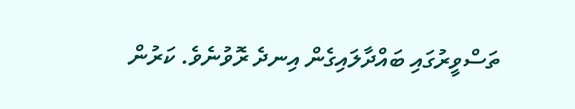ތަސްވީރުގައި ބައްދާލައިގެން އިނދެ ރޮވުނެވެ. ކަރުން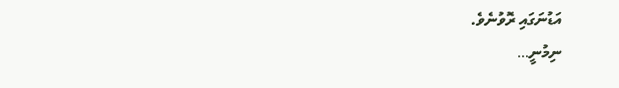އަޑުނަގައި ރޮވުނެވެ.
ނިމުނީ…